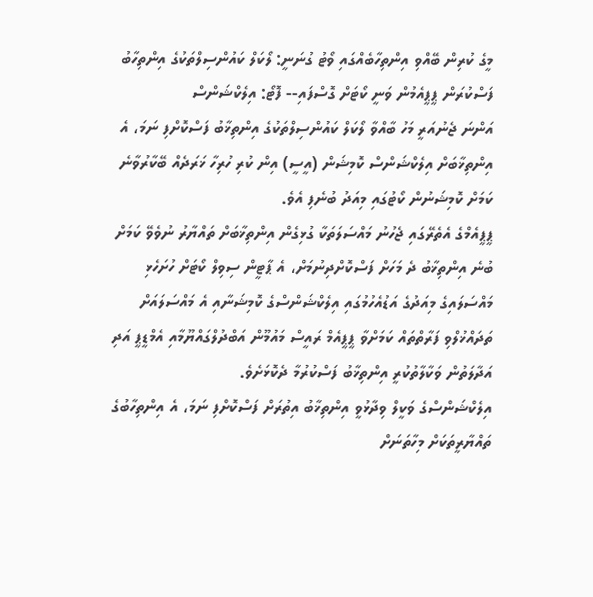މީގެ ކުރިން ބޭއްވި އިންތިހާބެއްގައި ވޯޓު ގުނަނީ: ލޯކަލް ކައުންސިލްތަކުގެ އިންތިހާބު ފަސްކުރަން ޕީޕީއެމުން ވަނީ ކޯޓަށް ގޮސްފައި-- ފޮޓޯ: އިލެކްޝަންސް
އަންނަ ޖެނުއަރީ މަހު ބާއްވާ ލޯކަލް ކައުންސިލްތަކުގެ އިންތިޚާބު ފަސްކޮށްފި ނަމަ، އެ އިންތިޚާބަށް އިލެކްޝަންސް ކޮމިޝަން (އީސީ) އިން ކުރި ހުރިހާ ޚަރަދެއް ބޭކާރުވާނެ ކަމަށް ކޮމިޝަނުން ކޯޓުގައި މިއަދު ބުނެފި އެވެ.
ޕީޕީއެމްގެ އެތެރޭގައި ޖެހުނު މައްސަލަތަކާ ގުޅިގެން އިންތިޚާބަށް ތައްޔާރު ނުވެވޭ ކަމަށް ބުނެ އިންތިޚާބު ދެ މަހަށް ފަސްކޮށްދިނުމަށް، އެ ޕާޓީން ސިވިލް ކޯޓަށް ހުށަހެޅި މައްސަލައިގެ މިއަދުގެ އަޑުއެހުމުގައި އިލެކްޝަންސްގެ ކޮމިޝަނާއި އެ މައްސަލައަށް ތަދައްޚުލްވި ފަރާތްތައް ކަމަށްވާ ޕީޕީއެމް ރައީސް މައުމޫން އަބްދުލްގައްޔޫމާއި އެމްޑީޕީ އަދި އަދާލަތުން ވަކާލާތުކުރީ އިންތިޚާބު ފަސްކުރުމާ ދެކޮޅަށެވެ.
އިލެކްޝަންސްގެ ވަކީލް ވިދާޅުވީ އިންތިޚާބު އިތުރަށް ފަސްކޮށްފި ނަމަ، އެ އިންތިހާބުގެ ތައްޔާރީތަކަށް މިހާތަނަށް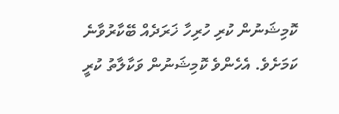ކޮމިޝަނުން ކުރި ހުރިހާ ޚަރަދެއް ބޭކާރުވާނެ ކަމަށެވެ. އެހެންވެ ކޮމިޝަނުން ވަކާލާތު ކުރީ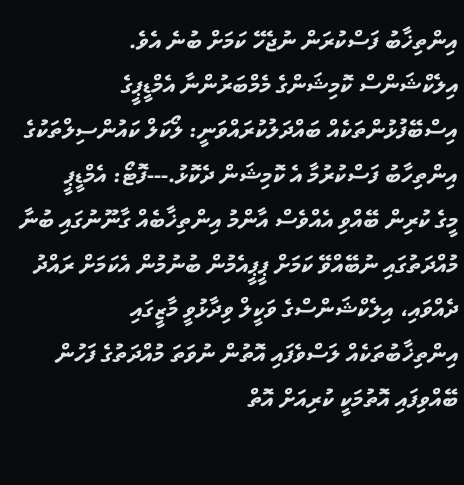އިންތިޚާބު ފަސްކުރަން ނުޖެހޭ ކަމަށް ބުނެ އެވެ.
އިލެކްޝަންސް ކޮމިޝަންގެ މެމްބަރުންނާ އެމްޑީޕީގެ އިސްބޭފުޅުންތަކެއް ބައްދަލުކުރައްވަނީ: ލޯކަލް ކައުންސިލްތަކުގެ އިންތިހާބު ފަސްކުރުމާ އެ ކޮމިޝަން ދެކޮޅު.---ފޮޓޯ: އެމްޑީޕީ
މީގެ ކުރިން ބޭއްވި އެއްވެސް އާންމު އިންތިޚާބެއް ގާނޫނުގައި ބުނާ މުއްދަތުގައި ނުބޭއްވޭ ކަމަށް ޕީޕީއެމުން ބުނުމުން އެކަމަށް ރައްދު ދެއްވައި، އިލެކްޝަންސްގެ ވަކީލް ވިދާޅުވީ މާޒީގައި އިންތިޚާބުތަކެއް ލަސްވެފައި އޮތުން ނުވަތަ މުއްދަތުގެ ފަހުން ބޭއްވިފައި އޮތުމަކީ ކުރިއަށް އޮތް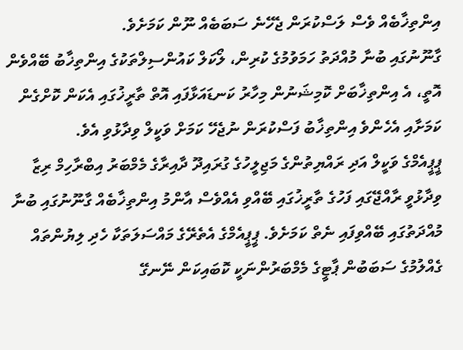އިންތިޚާބެއް ވެސް ލަސްކުރަން ޖެހޭނެ ސަބަބެއް ނޫން ކަމަށެވެ.
ގާނޫނުގައި ބުނާ މުއްދަތު ހަމަވުމުގެ ކުރިން، ލޯކަލް ކައުންސިލްތަކުގެ އިންތިޚާބު ބޭއްވެން އޮތީ، އެ އިންތިޚާބަށް ކޮމިޝަނުން މިހާރު ކަނޑައަޅާފައި އޮތް ތާރީޚުގައި އެކަން ކޮށްގެން ކަމަށާއި އެހެންވެ އިންތިޚާބު ފަސްކުރަން ނުޖެހޭ ކަމަށް ވަކީލް ވިދާޅުވި އެވެ.
ޕީޕީއެމްގެ ވަކީލް އަދި ރައްޔިތުންގެ މަޖިލީހުގެ ގުރައިދޫ ދާއިރާގެ މެމްބަރު އިބްރާހިމް ރިޒާ ވިދާޅުވީ ރާއްޖޭގައި ފަހުގެ ތާރީޚުގައި ބޭއްވި އެއްވެސް އާންމު އިންތިޚާބެއް ގާނޫނުގައި ބުނާ މުއްދަތުގައި ބޭއްވިފައި ނެތް ކަމަށެވެ. ޕީޕީއެމްގެ އެތެރޭގެ މައްސަލަތަކާ ހެދި ލިޔުންތައް ގެއްލުމުގެ ސަބަބުން ޕާޓީގެ މެމްބަރުންނަކީ ކޮބައިކަން ނޭނގޭ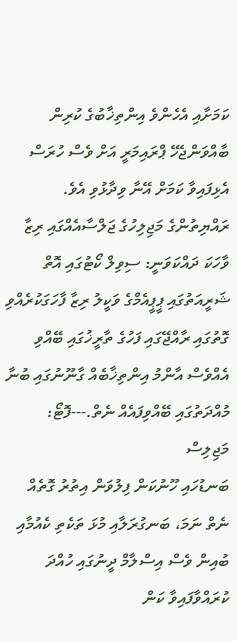ކަމަށާއި އެހެންވެ އިންތިޚާބުގެ ކުރިން ބާއްވަންޖެހޭ ޕްރައިމަރީ އަށް ވެސް ހުރަސް އެޅިފައިވާ ކަމަށް އޭނާ ވިދާޅުވި އެވެ.
ރައްޔިތުންގެ މަޖިލިހުގެ ޖަލްސާއެއްގައި ރިޒާ ވާހަކަ ދައްކަވަނީ: ސިވިލް ކޯޓުގައި އޮތް ޝަރީއަތުގައި ޕީޕީއެމްގެ ވަކީލު ރިޒާ ފާހަގަކުރެއްވި ގޮތުގައި ރާއްޖޭގައި ފަހުގެ ތާރީޚުގައި ބޭއްވި އެއްވެސް އާންމު އިންތިޚާބެއް ގާނޫނުގައި ބުނާ މުއްދަތުގައި ބޭއްވިފައެއް ނެތް.---ފޮޓޯ: މަޖިލިސް
ބަނޑުހައި ހޫނުކަން ފިލުވަން އިތުރު ގޮތެއް ނެތް ނަމަ، ބަނގުރަލާއި މުޅަ ތަކެތި ކެއުމާއި ބުއިން ވެސް އިސްލާމް ދީނުގައި ހުއްދަ ކުރައްވާފައިވާ ކަން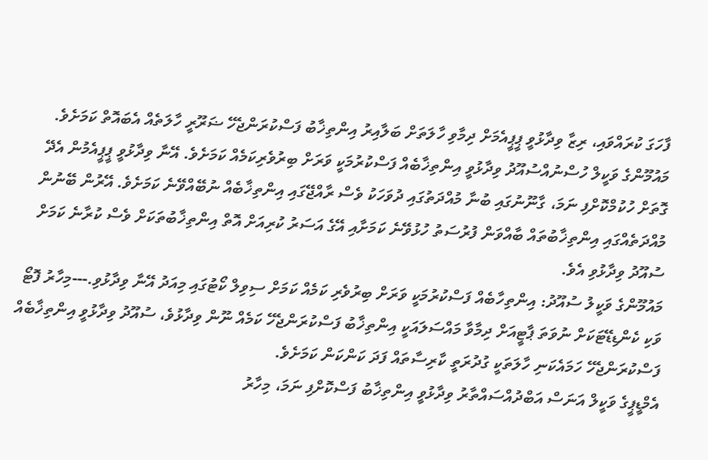ފާހަގަ ކުރައްވައި، ރިޒާ ވިދާޅުވީ ޕީޕީއެމަށް ދިމާވި ހާލަތަށް ބަލާއިރު އިންތިޚާބު ފަސްކުރަންޖެހޭ ޟަރޫރީ ހާލަތެއް އެބައޮތް ކަމަށެވެ.
މައުމޫންގެ ވަކީލް ހުސްނުއްސުއޫދު ވިދާޅުވީ އިންތިޚާބެއް ފަސްކުރުމަކީ ވަރަށް ބިރުވެރިކަމެއް ކަމަށެވެ. އޭނާ ވިދާޅުވީ ޕީޕީއެމުން އެދޭ ގޮތަށް ހުކުމްކޮށްފި ނަމަ، ގާނޫނުގައި ބުނާ މުއްދަތުގައި ދުވަހަކު ވެސް ރާއްޖޭގައި އިންތިޚާބެއް ނުބޭއްވޭނެ ކަމަށެވެ. އޭރުން ބޭނުން މުއްދަތެއްގައި އިންތިޚާބުތައް ބާއްވަން ފުރުސަތު ހުޅުވޭނެ ކަމަށާއި އޭގެ އަސަރު ކުރިއަށް އޮތް އިންތިޚާބުތަކަށް ވެސް ކުރާނެ ކަމަށް ސުއޫދު ވިދާޅުވި އެވެ.
މައުމޫންގެ ވަކީލު ސުއޫދު: އިންތިހާބެއް ފަސްކުރުމަކީ ވަރަށް ބިރުވެރި ކަމެއް ކަމަށް ސިވިލް ކޯޓުގައި މިއަދު އޭނާ ވިދާޅުވި.---މިހާރު ފޮޓޯ
ވަކި ކެންޑިޑޭޓަކަށް ނުވަތަ ޕާޓީއަށް ދިމާވާ މައްސަލައަކީ އިންތިޚާބު ފަސްކުރަންޖެހޭ ކަމެއް ނޫން ވިދާޅުވެ، ސުއޫދު ވިދާޅުވީ އިންތިޚާބެއް ފަސްކުރަންޖެހޭ ހަމައެކަނި ހާލަތަކީ ގުދުރަތީ ކާރިސާތައް ފަދަ ކަންކަން ކަމަށެވެ.
އެމްޑީޕީގެ ވަކީލް އަނަސް އަބްދުއްސައްތާރު ވިދާޅުވީ އިންތިޚާބު ފަސްކޮށްފި ނަމަ، މިހާރު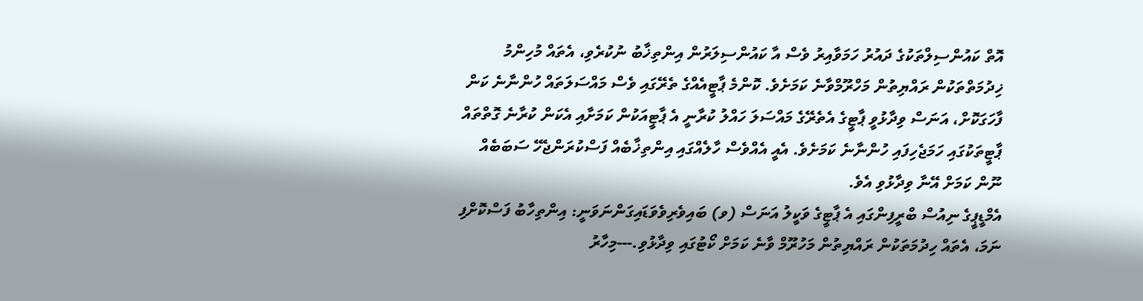އޮތް ކައުންސިލްތަކުގެ ދައުރު ހަމަވާއިރު ވެސް އާ ކައުންސިލަރުން އިންތިޚާބު ނުކުރެވި، އެތައް މުހިންމު ޚިދުމަތްތަކުން ރައްޔިތުން މަހްރޫމްވާނެ ކަމަށެވެ. ކޮންމެ ޕާޓީއެއްގެ ތެރޭގައި ވެސް މައްސަލަތައް ހުންނާނެ ކަން ފާހަގަކޮށް، އަނަސް ވިދާޅުވީ ޕާޓީގެ އެތެރޭގެ މައްސަލަ ހައްލު ކުރާނީ އެ ޕާޓީއަކުން ކަމަށާއި އެކަން ކުރާނެ ގޮތްތައް ޕާޓީތަކުގައި ހަމަޖެހިފައި ހުންނާނެ ކަމަށެވެ. އެއީ އެއްވެސް ހާލެއްގައި އިންތިޚާބެއް ފަސްކުރަންޖެހޭ ސަބަބެއް ނޫން ކަމަށް އޭނާ ވިދާޅުވި އެވެ.
އެމްޑީޕީގެ ނިއުސް ބްރީފިންގައި އެ ޕާޓީގެ ވަކީލު އަނަސް (ވ) ބައިވެރިވެވަޑައިގަންނަވަނީ: އިންތިހާބު ފަސްކޮށްފި ނަމަ، އެތައް ހިދުމަތަކުން ރައްޔިތުން މަހުރޫމް ވާނެ ކަމަށް ކޯޓުގައި ވިދާޅުވި.---މިހާރު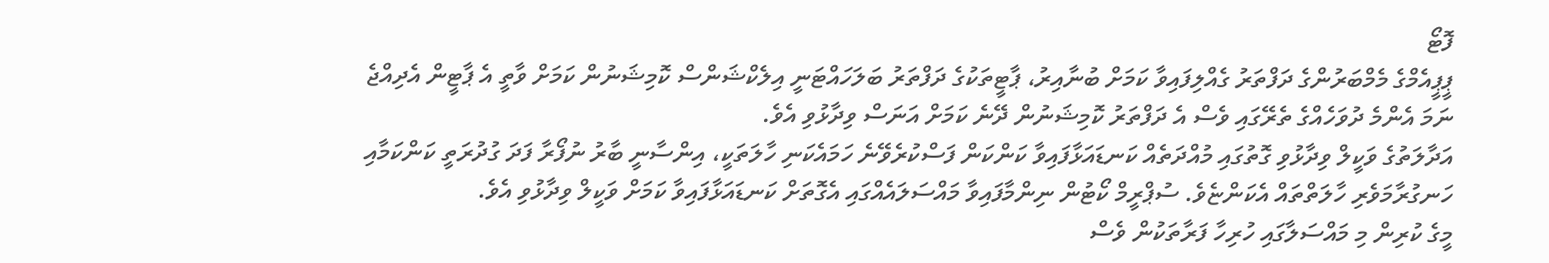ފޮޓޯ
ޕީޕީއެމްގެ މެމްބަރުންގެ ދަފްތަރު ގެއްލިފައިވާ ކަމަށް ބުނާއިރު، ޕާޓީތަކުގެ ދަފްތަރު ބަލަހައްޓަނީ އިލެކްޝަންސް ކޮމިޝަނުން ކަމަށް ވާތީ އެ ޕާޓީން އެދިއްޖެ ނަމަ އެންމެ ދުވަހެއްގެ ތެރޭގައި ވެސް އެ ދަފްތަރު ކޮމިޝަނުން ދޭނެ ކަމަށް އަނަސް ވިދާޅުވި އެވެ.
އަދާލަތުގެ ވަކީލް ވިދާޅުވި ގޮތުގައި މުއްދަތެއް ކަނޑައަޅާފައިވާ ކަންކަން ފަސްކުރެވޭނެ ހަމައެކަނި ހާލަތަކީ، އިންސާނީ ބާރު ނުފޯރާ ފަދަ ގުދުރަތީ ކަންކަމާއި ހަނގުރާމަވެރި ހާލަތްތައް އެކަންޏެވެ. ސުޕްރީމް ކޯޓުން ނިންމާފައިވާ މައްސަލައެއްގައި އެގޮތަށް ކަނޑައަޅާފައިވާ ކަމަށް ވަކީލް ވިދާޅުވި އެވެ.
މީގެ ކުރިން މި މައްސަލާގައި ހުރިހާ ފަރާތަކުން ވެސް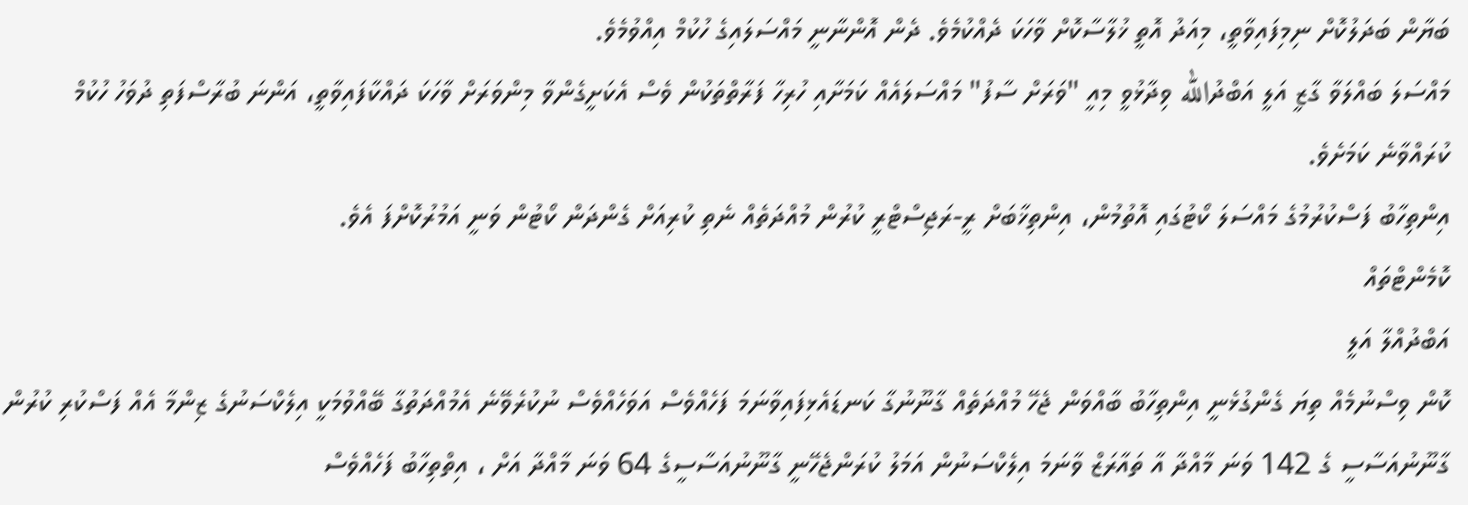ބަޔާން ބަދަލުކޮށް ނިމިފައިވާތީ، މިއަދު އޮތީ ޚުލާސާކޮށް ވާހަކަ ދެއްކުމެވެ. ދެން އޮންނާނީ މައްސަލައިގެ ހުކުމް އިއްވުމެވެ.
މައްސަލަ ބައްލަވާ ގާޒީ އަލީ އަބްދުالله ވިދާޅުވީ މިއީ "ވަރަށް ސާފު" މައްސަލައެއް ކަމަށާއި ހުރިހާ ފަރާތްތަކުން ވެސް އެކަށީގެންވާ މިންވަރަށް ވާހަކަ ދައްކާފައިވާތީ، އަންނަ ބުރާސްފަތި ދުވަހު ހުކުމް ކުރައްވާނެ ކަމަށެވެ.
އިންތިހާބު ފަސްކުރުމުގެ މައްސަލަ ކޯޓުގައި އޮތުމުން، އިންތިޚާބަށް ރީ-ރަޖިސްޓްރީ ކުރުން މުއްދަތެއް ނެތި ކުރިއަށް ގެންދަން ކޯޓުން ވަނީ އަމުރުކޮށްފަ އެވެ.
ކޮމެންޓްތައް
އަބްދުއްލާ އަލީ
ކޮން ވިސްނުމެއް ތިޔަ ގެންގުޅެނީ އިންތިހާބު ބާއްވަން ޖެހޭ މުއްދަތެއް ގާނޫނުގާ ކަނޑައެޅިފައިވާނަމަ ފަހެއްވެސް އަވަހެއްވެސް ނުކުރެވޭނެ އެމުއްދަތުގާ ބޭއްވުމަކީ އިލެކްސަނުގެ ޒިންމާ އެއް ފަސްކުރި ކުރުން ގާނޫނުއަސާސީ ގެ 142 ވަނަ މާއްދާ އާ ތައާރަޒް ވާނަމަ އިލެކްސަނުން އަމަލު ކުރަންޖެހޭނީ ގާނޫނުއަސާސީގެ 64 ވަނަ މާއްދާ އަށް ، އިތްތިހާބު ފަހެއްވެސް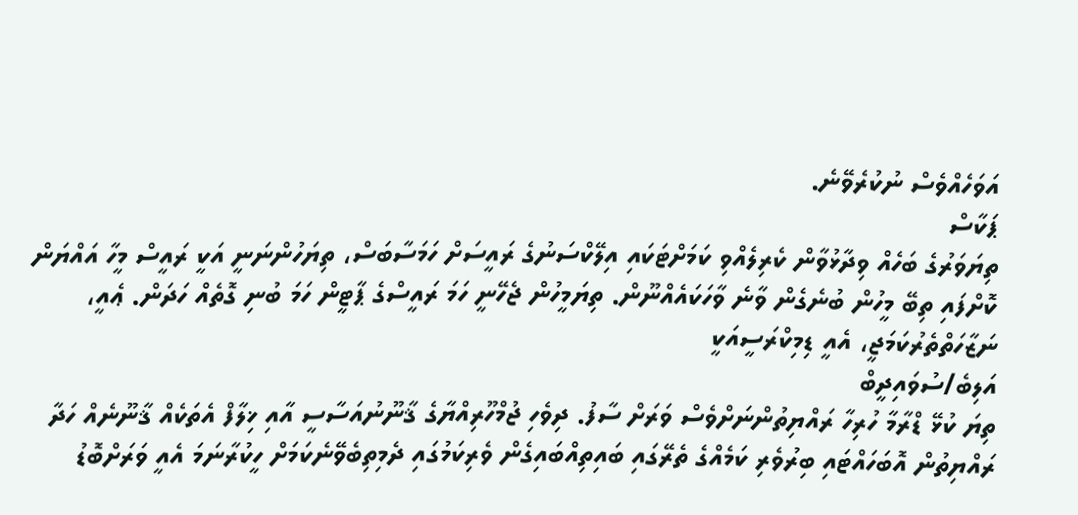އަވަހެއްވެސް ނުކުރެވޭނެ.
ޕަކާސް
ތިޔަވަރުގެ ބަހެއް ވިދާޅުވާން ކެރިލެއްވި ކަމަށްޓަކައި އިލޭކްސަނުގެ ރައީސަށް ހަމަސާބަސް، ތިޔަހުންނަނީ އަކީ ރައީސް މީހާ އައްޔަން ކޮށްފައި ތިބޭ މީހުން ބުނެގެން ވާނެ ވާހަކައެއްނޫން. ތިޔަމީހުން ޖެހޭނީ ހަމަ ރައީސްގެ ޕާޓީން ހަމަ ބުނި ގޮތެއް ހަދަން. ޢެއީ، ނަޒާހަތްތެރުކަމަޖީ، އެއީ ޑިމިކްރަސީއަކީ
އަލިބެ/ސުވައިދީބް
ތިޔަ ކުޅޭ ޑްރާމާ ހުރިހާ ރައްޔިތުންނަށްވެސް ވަރަށް ސާފު. ދިވެހި ޖުމްހޫރިއްޔާގެ ޤާނޫނުއަސާސީ އާއި ޚިލާފް އެތަކެއް ޤާނޫނެއް ހަދާ ރައްޔިތުން އޮބަހައްޓައި ބިރުވެރި ކަމެއްގެ ތެރޭގައި ބައިތިއްބައިގެން ވެރިކަމުގައި ދެމިތިބެވޭނެކަމަށް ހީކުރާނަމަ އެއީ ވަރަށްބޮޑު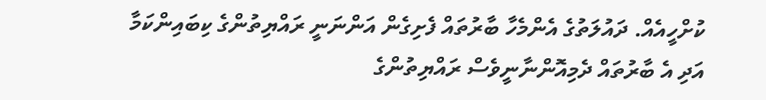ކުށްހީއެއް. ދައުލަތުގެ އެންމެހާ ބާރުތައް ފެށިގެން އަންނަނީ ރައްޔިތުންގެ ކިބައިންކަމާ އަދި އެ ބާރުތައް ދެމިއޮންނާނީވެސް ރައްޔިތުންގެ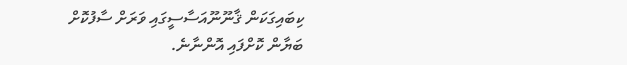ކިބައިގަކަން ޤާނޫނޫއަސާސީގައި ވަރަށް ސާފުކޮށް ބަޔާން ކޮށްފައި އޮންނާނެ.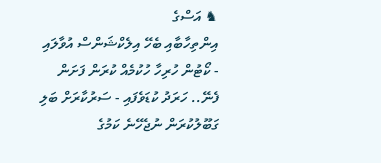♞ އަސްގެ
އިންތިހާބާއި ބެހޭ އިލެކްޝަންސް އުވާލައި - ކޯޓުން ހުރިހާ ހުކުމެއް ކުރަން ފަށަން ފެނޭ.. ހަރަދު ކުޑަވެފައި - ސަރުކާރަށް ބަލި ގަބޫލުކުރަން ނުޖެހޭނެ ކަމުގެ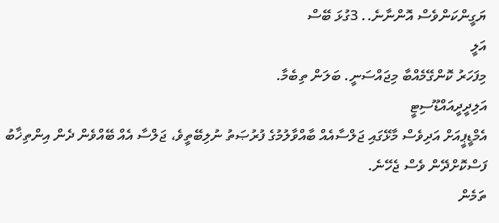ޔަގީންކަންވެސް އޮންނާނެ.. 3ގުޅަ ބޭސް
އަލީ
މިފަހަރު ކޮންގޭމެއްބާ މިޖައްސަނީ. ބަލަން ތިބެމާ.
އަލިދީދީއައްޑޫސިޓީ
އެމްޑީޕީއަށް އަދިވެސް މާޅޭގައި ޖަލްސާއެއް ބާއްވާލުމުގެ ފުރުޞަތު ނުލިބޭތީވެ، ޖަލްސާ އެއް ބޭއްވެން ދެން އިންތިޚާބު ފަސްކޮށްދޭން ވެސް ޖެހޭނެ.
ތަމެން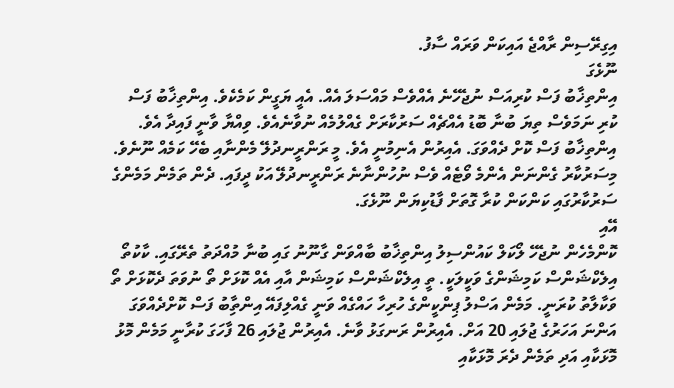އިގިރޭސިން ރާއްޖެ އައިކަން ވަރައް ސާފު.
ނޫޅެގަ
އިންތިޚާބު ފަސް ކުރިއަސް ނުޖެހޭނެ އެއްވެސް މައްސަލަ އެއް. އެއީ ޔަގީން ކަމެކެވެ. އިންތިޚާބު ފަސް ކުރި ނަމަވެސް ތިޔަ ބުނާ ބޮޑު އެއްޗެއް ސަރުކާރަށް ގެއްލުމެއް ނުވާނެއެވެ. ވިއްޔާ ވާނީ ފައިދާ އެވެ. އިންތިޚާބު ފަސް ކޮށް ދެއްވަގަ. އެއިރުން އެނިމުނީ އެވެ. މީ ރަންރީނދުލޭ މެންނާއި ބެހޭ ކަމެއް ނޫނެވެ. މިސަރުކާރު ގެންނަން އެންމެ ވޯޓެއް ވެސް ނުހުންނާނެ ރަންރީނދުލޭ އަކު ދީފައި. ދެން ތަމެން މަމެންގެ ސަރުކާރުގައި ކަންކަން ކުރާ ގޮތަށް ފާޑުކިޔަން ނޫޅެގަ.
އޭއި
ކޮންމެހެން ނުޖެހޭ ލޯކަލް ކައުންސިލު އިންތިޚާބު ބާއްވަން ގާނޫނު ގައި ބުނާ މުއްދަތު ތެރޭގައި. ކާކުތޯ އިލެކްޝަންސް ކަމިޝަންގެ ވަކީލަކީ. ތީ އިލެކްޝަންސް ކަމިޝަން އާއި އެއް ކޮޅަށް ތޯ ނުވަތަ ދެކޮޅަށް ތޯ ވަކާލާތު ކުރަނީ. މަމެން އަސްލު ޕިންކީންގެ ހުރިހާ ހައްގެއް ވަނީ ގެއްލިފައޭ އިންތިާބު ފަސް ކޮށްދެއްވަގަ އަންނަ އަހަރުގެ ޖުލައި 20 އަށް. އެއިރުން ރަނގަޅު ވާނެ. އެއިރުން ޖުލައި 26 ފާހަގަ ކުރާނީ މަމެން މޮޅު މޮޅަކާއި އަދި ތަމެން ދެރަ މޮޅަކާއި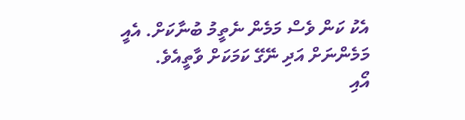އެކު ކަން ވެސް މަމެން ނެތީމު ބުނާކަށް. އެއީ މަމެންނަށް އަދި ނޭގޭ ކަމަކަށް ވާތީއެވެ.
އޯއި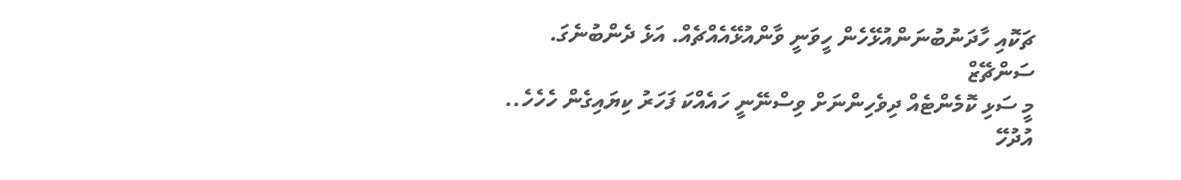ޗަކޮއި ހާދަނުބުނަންއުޅޭހެން ހީވަނީ ވާންއުޅޭއެއްޗެއް. އަޅެ ދެންބުނެގަ.
ސަންޗޭޒް
މީ ސަޅި ކޮމެންޓެއް ދިވެހިންނަށް ވިސްނޭނީ ހައެއްކަ ފަހަރު ކިޔައިގެން ހެހެހެ..
އުދުހޭ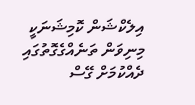އިލެކްޝަން ކޮމިޝަނަކީ މިނިވަން ތަނެއްގެގޮތުގައި ދެއްކުމަށް ގޭސް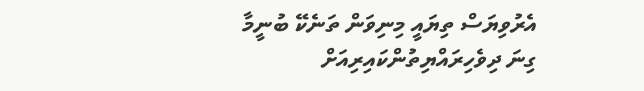އެރުވިޔަސް ތިޔައީ މިނިވަން ތަނެކޭ ބުނީމާ ގިނަ ދިވެހިރައްޔިތުންކައިރިއަށް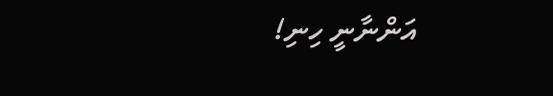އަންނާނީ ހިނި!